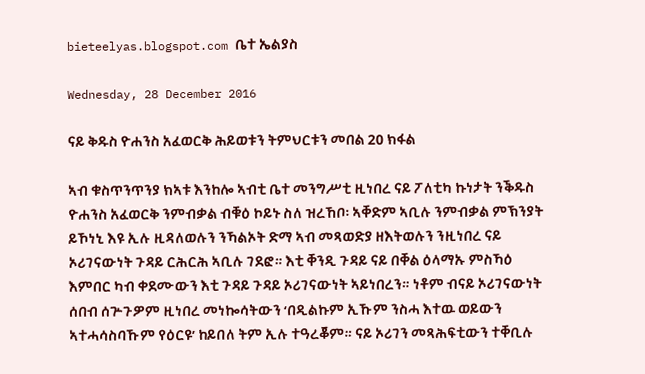bieteelyas.blogspot.com ቤተ ኤልያስ

Wednesday, 28 December 2016

ናይ ቅዱስ ዮሐንስ አፈወርቅ ሕይወቱን ትምህርቱን መበል 20 ክፋል

ኣብ ቁስጥንጥንያ ክኣቱ እንከሎ ኣብቲ ቤተ መንግሥቲ ዚነበረ ናይ ፖለቲካ ኩነታት ንቕዱስ ዮሐንስ አፈወርቅ ንምብቃል ብቑዕ ኮይኑ ስለ ዝረኸቦ፡ ኣቐድም ኣቢሉ ንምብቃል ምኽንያት ይኾነኒ እዩ ኢሉ ዚዳለወሉን ንኻልኦት ድማ ኣብ መጻወድያ ዘእትወሉን ንዚነበረ ናይ ኦሪገናውነት ጉዳይ ርሕርሕ ኣቢሉ ገደፎ። እቲ ቐንዲ ጉዳይ ናይ በቐል ዕላማኡ ምስኻዕ እምበር ካብ ቀደሙውን እቲ ጉዳይ ጉዳይ ኦሪገናውነት ኣይነበረን። ነቶም ብናይ ኦሪገናውነት ሰበብ ሰጕጉዎም ዚነበረ መነኰሳትውን ‘በዲልኩም ኢኹም ንስሓ እተዉ ወይውን ኣተሓሳስባኹም የዕርዩ’ ከይበለ ትም ኢሉ ተዓረቖም። ናይ ኦሪገን መጻሕፍቲውን ተቐቢሉ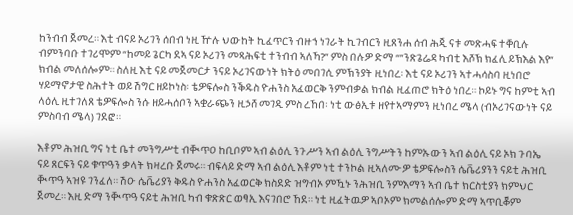ከንብብ ጀመረ። እቲ ብናይ ኦሪገን ሰበብ ነዚ ዅሉ ህውከት ኪፈጥርን ብዙኅ ነገራት ኪገብርን ዚጸንሐ ሰብ ሕጂ ናቱ መጽሓፍ ተቐቢሉ ብምንባቡ ተገሪሞም “ከመይ ጌርካ ደኣ ናይ ኦሪገን መጻሕፍቲ ተንብብ ኣለኻ?” ምስ በሉዎ ድማ “”ንጽጌሬዳ ካብቲ እሾኽ ክፈሊ ይኽእል እየ” ክብል መለሰሎም። ስለዚ እቲ ናይ መጀመርታ ንናይ ኦሪገናውነት ክትዕ መበገሲ ምኽንያት ዚነበረ፡ እቲ ናይ ኦሪገን ኣተሓሳስባ ዚነበሮ ሃይማኖታዊ ስሕተት ወይ ሽግር ዘይኮነስ፡ ቴዎፍሎስ ንቕዱስ ዮሐንስ አፈወርቅ ንምብቃል ክብል ዚፈጠሮ ክትዕ ነበረ። ኮይኑ ግና ከምቲ ኣብ ላዕሊ ዚተገለጸ ቴዎፍሎስ ንሱ ዘይሓሰቦን ኣቋራጭን ዚኃሸ መገዲ ምስ ረኸበ፡ ነቲ ውፅኢቱ ዘየተኣማምን ዚነበረ ሜላ (ብኦሪገናውነት ናይ ምስባብ ሜላ) ገደፎ።

እቶም ሕዝቢ ግና ነቲ ቤተ መንግሥቲ ብቚጥዐ ከቢቦም ኣብ ልዕሊ ንጉሥን ኣብ ልዕሊ ንግሥትን ከምኡውን ኣብ ልዕሊ ናይ ኦክ ጉባኤ ናይ ጸርፍን ናይ ቁጥዓን ቃላት ክዛረቡ ጀመሩ። ብፍላይ ድማ ኣብ ልዕሊ እቶም ነቲ ተንኮል ዚኣለሙዎ ቴዎፍሎስን ሴቬሪያንን ናይቲ ሕዝቢ ቚጥዓ ኣዝዩ ገንፈለ። ሽዑ ሴቬሪያን ቅዱስ ዮሐንስ አፈወርቅ ክስደድ ዝግብኦ ምዃኑ ንሕዝቢ ንምእማን ኣብ ቤተ ክርስቲያን ክምህር ጀመረ። እዚ ድማ ንቚጥዓ ናይቲ ሕዝቢ ካብ ቁጽጽር ወፃኢ እናገበሮ ኸደ። ነቲ ዚፈትዉዎ ኣቦኦም ክመልሰሎም ድማ ኣጥቢቖም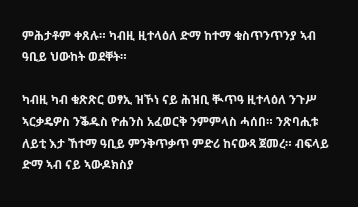ምሕታቶም ቀጸሉ። ካብዚ ዚተላዕለ ድማ ከተማ ቁስጥንጥንያ ኣብ ዓቢይ ህውከት ወደቐት።

ካብዚ ካብ ቁጽጽር ወፃኢ ዝኾነ ናይ ሕዝቢ ቚጥዓ ዚተላዕለ ንጉሥ ኣርቃዴዎስ ንቕዱስ ዮሐንስ አፈወርቅ ንምምላስ ሓሰበ። ንጽባሒቱ ለይቲ እታ ኸተማ ዓቢይ ምንቅጥቃጥ ምድሪ ከናውጻ ጀመረ። ብፍላይ ድማ ኣብ ናይ ኣውዶክስያ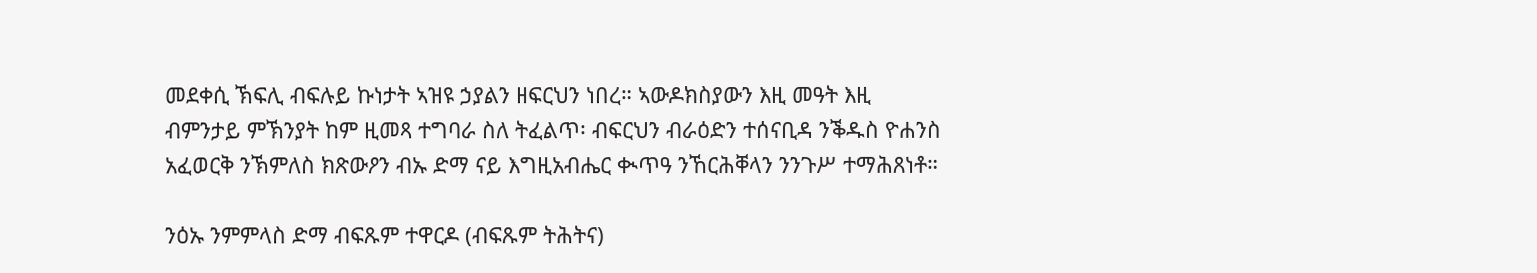መደቀሲ ኽፍሊ ብፍሉይ ኩነታት ኣዝዩ ኃያልን ዘፍርህን ነበረ። ኣውዶክስያውን እዚ መዓት እዚ ብምንታይ ምኽንያት ከም ዚመጻ ተግባራ ስለ ትፈልጥ፡ ብፍርህን ብራዕድን ተሰናቢዳ ንቕዱስ ዮሐንስ አፈወርቅ ንኽምለስ ክጽውዖን ብኡ ድማ ናይ እግዚአብሔር ቊጥዓ ንኸርሕቐላን ንንጉሥ ተማሕጸነቶ።

ንዕኡ ንምምላስ ድማ ብፍጹም ተዋርዶ (ብፍጹም ትሕትና)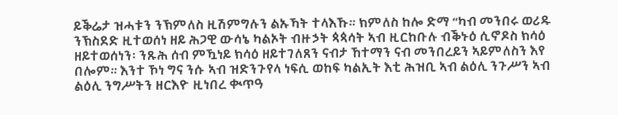ይቕሬታ ዝሓቱን ንኽምለስ ዚሽምግሉን ልኡኻት ተላእኹ። ክምለስ ከሎ ድማ “ካብ መንበሩ ወሪዱ ንኽስደድ ዚተወሰነ ዘይ ሕጋዊ ውሳኔ ካልኦት ብዙኃት ጳጳሳት ኣብ ዚርከቡሉ ብቕኑዕ ሲኖዶስ ክሳዕ ዘይተወሰነን፡ ንጹሕ ሰብ ምዃነይ ክሳዕ ዘይተገለጸን ናብታ ኸተማን ናብ መንበረይን ኣይምለስን እየ በሎም። እንተ ኾነ ግና ንሱ ኣብ ዝድንጉየላ ነፍሲ ወከፍ ካልኢት እቲ ሕዝቢ ኣብ ልዕሊ ንጉሥን ኣብ ልዕሊ ንግሥትን ዘርእዮ ዚነበረ ቊጥዓ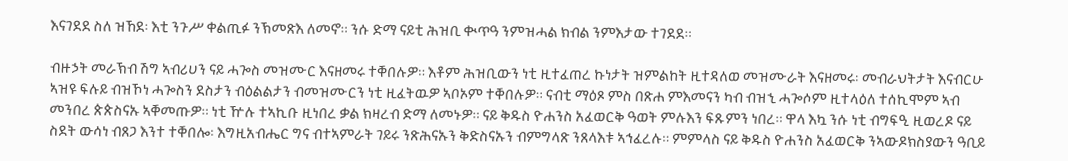እናገደደ ስለ ዝኸደ፡ እቲ ንጉሥ ቀልጢፉ ንኽመጽእ ለመኖ። ንሱ ድማ ናይቲ ሕዝቢ ቊጥዓ ንምዝሓል ክብል ንምእታው ተገደደ።

ብዙኃት መራኽብ ሽግ ኣብሪሀን ናይ ሓጐስ መዝሙር እናዘመሩ ተቐበሉዎ። እቶም ሕዝቢውን ነቲ ዚተፈጠረ ኩነታት ዝምልከት ዚተዳለወ መዝሙራት እናዘመሩ፡ መብራህትታት እናብርሁ ኣዝዩ ፍሉይ ብዝኾነ ሓጐስን ደስታን ብዕልልታን ብመዝሙርን ነቲ ዚፈትዉዎ ኣቦኦም ተቐበሉዎ። ናብቲ ማዕጾ ምስ በጽሐ ምእመናን ካብ ብዝኂ ሓጐሶም ዚተላዕለ ተሰኪሞም ኣብ መንበረ ጵጵስናኡ ኣቐመጡዎ። ነቲ ዅሉ ተኣኪቡ ዚነበረ ቃል ክዛረብ ድማ ለመኑዎ። ናይ ቅዱስ ዮሐንስ አፈወርቅ ዓወት ምሉእን ፍጹምን ነበረ። ዋላ እኳ ንሱ ነቲ ብግፍዒ ዚወረዶ ናይ ስደት ውሳነ ብጸጋ እንተ ተቐበሎ፡ እግዚአብሔር ግና ብተኣምራት ገይሩ ንጽሕናኡን ቅድስናኡን ብምግላጽ ንጸላእቱ ኣኅፈረሉ። ምምላስ ናይ ቅዱስ ዮሐንስ አፈወርቅ ንኣውዶክስያውን ዓቢይ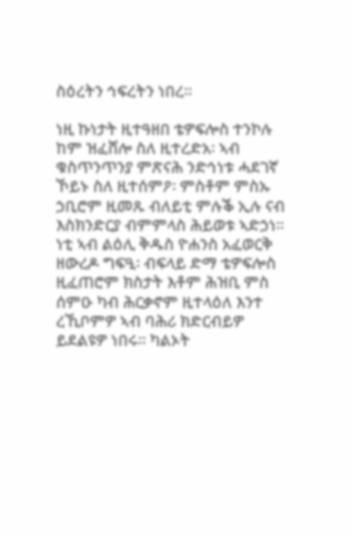ስዕረትን ኅፍረትን ነበረ።

ነዚ ኩነታት ዚተዓዘበ ቴዎፍሎስ ተንኮሉ ከም ዝፈሸሎ ስለ ዚተረድአ፡ ኣብ ቁስጥንጥንያ ምጽናሕ ንድኅነቱ ሓደገኛ ኾይኑ ስለ ዚተሰምዖ፡ ምስቶም ምስኡ ኃቢሮም ዚመጹ ብለይቲ ምሉቕ ኢሉ ናብ እስክንድርያ ብምምላስ ሕይወቱ ኣድኃነ። ነቲ ኣብ ልዕሊ ቅዱስ ዮሐንስ አፈወርቅ ዘውረዶ ግፍዒ፡ ብፍላይ ድማ ቴዎፍሎስ ዚፈጠሮም ክስታት እቶም ሕዝቢ ምስ ሰምዑ ካብ ሕርቃኖም ዚተላዕለ እንተ ረኺቦምዎ ኣብ ባሕሪ ክድርብይዎ ይደልዩዎ ነበሩ። ካልኦት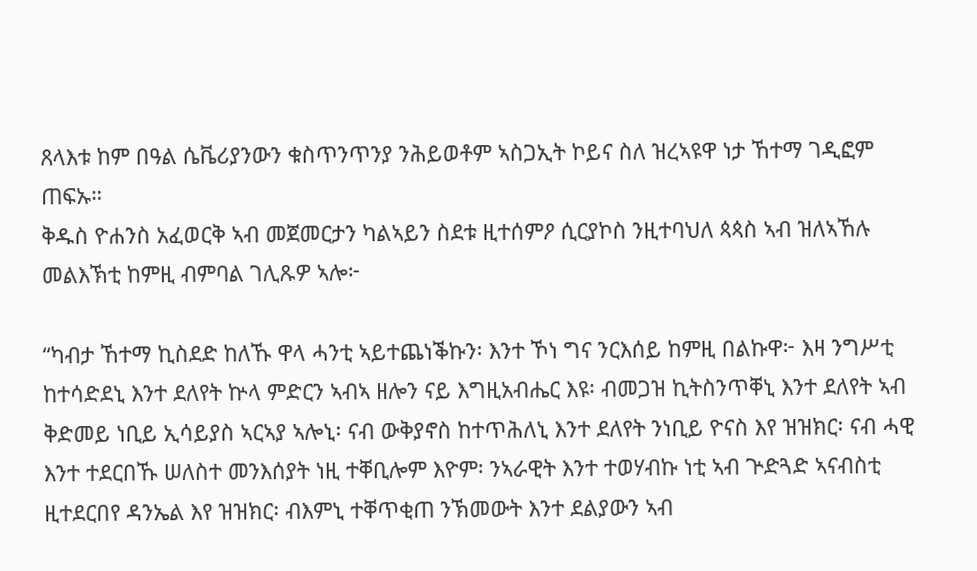ጸላእቱ ከም በዓል ሴቬሪያንውን ቁስጥንጥንያ ንሕይወቶም ኣስጋኢት ኮይና ስለ ዝረኣዩዋ ነታ ኸተማ ገዲፎም ጠፍኡ።
ቅዱስ ዮሐንስ አፈወርቅ ኣብ መጀመርታን ካልኣይን ስደቱ ዚተሰምዖ ሲርያኮስ ንዚተባህለ ጳጳስ ኣብ ዝለኣኸሉ መልእኽቲ ከምዚ ብምባል ገሊጹዎ ኣሎ፦

“ካብታ ኸተማ ኪስደድ ከለኹ ዋላ ሓንቲ ኣይተጨነቕኩን፡ እንተ ኾነ ግና ንርእሰይ ከምዚ በልኩዋ፦ እዛ ንግሥቲ ከተሳድደኒ እንተ ደለየት ኵላ ምድርን ኣብኣ ዘሎን ናይ እግዚአብሔር እዩ፡ ብመጋዝ ኪትስንጥቐኒ እንተ ደለየት ኣብ ቅድመይ ነቢይ ኢሳይያስ ኣርኣያ ኣሎኒ፡ ናብ ውቅያኖስ ከተጥሕለኒ እንተ ደለየት ንነቢይ ዮናስ እየ ዝዝክር፡ ናብ ሓዊ እንተ ተደርበኹ ሠለስተ መንእሰያት ነዚ ተቐቢሎም እዮም፡ ንኣራዊት እንተ ተወሃብኩ ነቲ ኣብ ጕድጓድ ኣናብስቲ ዚተደርበየ ዳንኤል እየ ዝዝክር፡ ብእምኒ ተቐጥቂጠ ንኽመውት እንተ ደልያውን ኣብ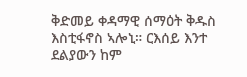ቅድመይ ቀዳማዊ ሰማዕት ቅዱስ እስቲፋኖስ ኣሎኒ። ርእሰይ እንተ ደልያውን ከም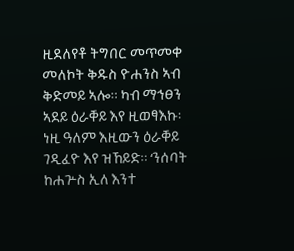ዚደለየቶ ትግበር መጥመቀ መለኮት ቅዱስ ዮሐንስ ኣብ ቅድመይ ኣሎ። ካብ ማኅፀን ኣደይ ዕራቐይ እየ ዚወፃእኩ፡ ነዚ ዓለም እዚውን ዕራቐይ ገዲፈዮ እየ ዝኸይድ። ‘ንሰባት ከሐጕስ ኢለ እንተ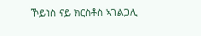ኾይነስ ናይ ክርስቶስ ኣገልጋሊ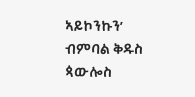ኣይኮንኩን’ ብምባል ቅዱስ ጳውሎስ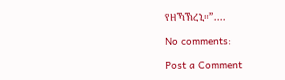የዘኻኽረኒ።”....

No comments:

Post a Comment